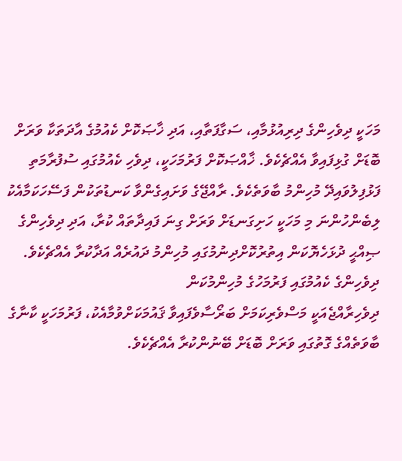މަހަކީ ދިވެހިންގެ ދިރިއުޅުމާއި، ސަގާފަތާއި، އަދި ޚާޞަކޮށް ކެއުމުގެ އާދަތަކާ ވަރަށް ބޮޑަށް ގުޅިފައިވާ އެއްޗެކެވެ. ޚާއްޞަކޮށް ފަރުމަހަކީ، ދިވެހި ކެއުމުގައި ސުފުރާމަތި ފަޅުފިލުވައިދޭ މުހިންމު ބާވަތެކެވެ. ރާއްޖޭގެ ވަށައިގެންވާ ކަނޑުތަކުން ފަސޭހަކަމާއެކު ލިބެންހުންނަ މި މަހަކީ ހަށިގަނޑަށް ވަރަށް ގިނަ ފައިދާތައް ކުރާ، އަދި ދިވެހިންގެ ޞިއްޙީ ދުޅަހެޔޮކަން އިތުރުކޮށްދިނުމުގައި މުހިންމު ދައުރެއް އަދާކުރާ އެއްޗެކެވެ.
ދިވެހިންގެ ކެއުމުގައި ފަރުމަހުގެ މުހިންމުކަން
ދިވެހިރާއްޖެއަކީ މަސްވެރިކަމަށް ބަރޯސާވެފައިވާ ޤައުމަކަށްވުމާއެކު، ފަރުމަހަކީ ކާނާގެ ބާވަތެއްގެ ގޮތުގައި ވަރަށް ބޮޑަށް ބޭނުންކުރާ އެއްޗެކެވެ.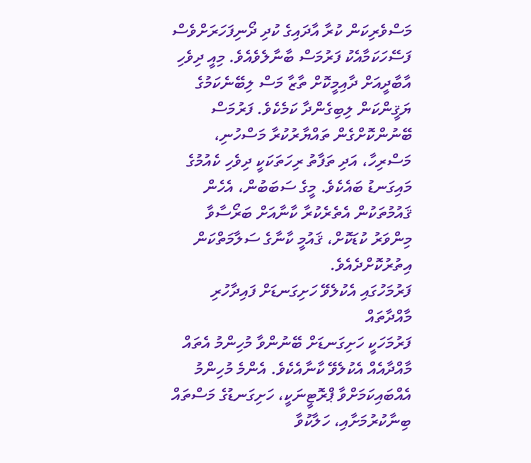މަސްވެރިކަން ކުރާ އާދައިގެ ކުދި ދޯނިފަހަރަށްވެސް ފަސޭހަކަމާއެކު ފަރުމަސް ބާނާލެވެއެވެ. މިއީ ދިވެހި އާބާދީއަށް ދާއިމީކޮށް ތާޒާ މަސް ލިބޭނެކަމުގެ ޔަޤީންކަން ލިބިގެންދާ ކަމެކެވެ. ފަރުމަސް ބޭނުންކޮށްގެން ތައްޔާރުކުރާ މަސްހުނި، މަސްރިހާ، އަދި ތަފާތު ރިހަތަކަކީ ދިވެހި ކެއުމުގެ މައިގަނޑު ބައެކެވެ. މީގެ ސަބަބުން، އެހެން ޤައުމުތަކުން އެތެރެކުރާ ކާނާއަށް ބަރޯސާވާ މިންވަރު ކުޑަކޮށް، ޤައުމީ ކާނާގެ ސަލާމަތްކަން އިތުރުކޮށްދެއެވެ.
ފަރުމަހުގައި އެކުލެވޭ ހަށިގަނޑަށް ފައިދާހުރި މާއްދާތައް
ފަރުމަހަކީ ހަށިގަނޑަށް ބޭނުންވާ މުހިންމު އެތައް މާއްދާއެއް އެކުލެވޭ ކާނާއެކެވެ. އެންމެ މުހިންމު އެއްބައިކަމަށްވާ ޕްރޮޓީނަކީ، ހަށިގަނޑުގެ މަސްތައް ބިނާކުރުމަށާއި، ހަލާކުވާ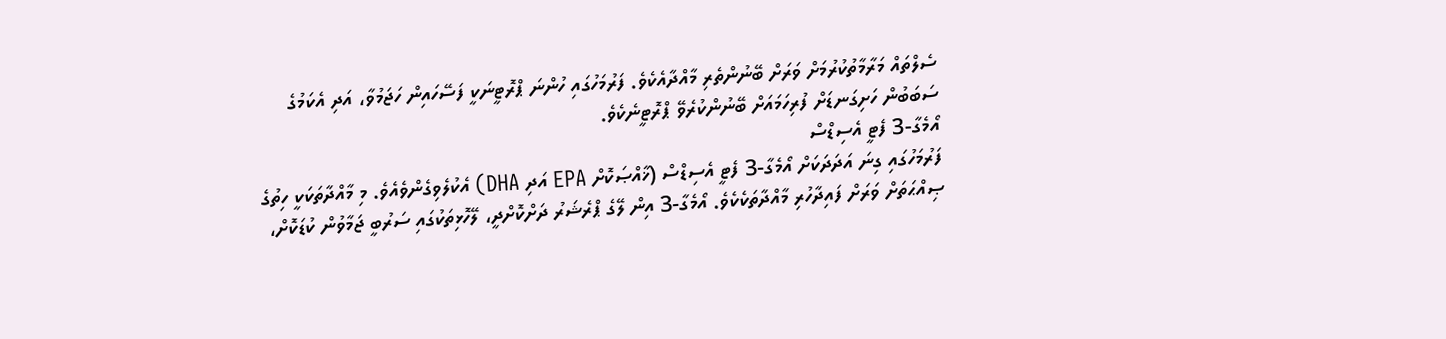ސެލްތައް މަރާމާތުކުރުމަށް ވަރަށް ބޭނުންތެރި މާއްދާއެކެވެ. ފަރުމަހުގައި ހުންނަ ޕްރޮޓީނަކީ ފަސޭހައިން ހަޖަމުވާ، އަދި އެކަމުގެ ސަބަބުން ހަށިގަނޑަށް ފުރިހަމައަށް ބޭނުންކުރެވޭ ޕްރޮޓީނެކެވެ.
އޯމެގާ-3 ފެޓީ އެސިޑްސް
ފަރުމަހުގައި ގިނަ އަދަދަކަށް އޯމެގާ-3 ފެޓީ އެސިޑްސް (ޚާއްޞަކޮށް EPA އަދި DHA) އެކުލެވިގެންވެއެވެ. މި މާއްދާތަކަކީ ހިތުގެ ޞިއްޙަތަށް ވަރަށް ފައިދާހުރި މާއްދާތަކެކެވެ. އޯމެގާ-3 އިން ލޭގެ ޕްރެޝަރު ދަށްކޮށްދީ، ލޭހޮޅިތަކުގައި ސަރުބީ ޖަމާވުން ކުޑަކޮށް،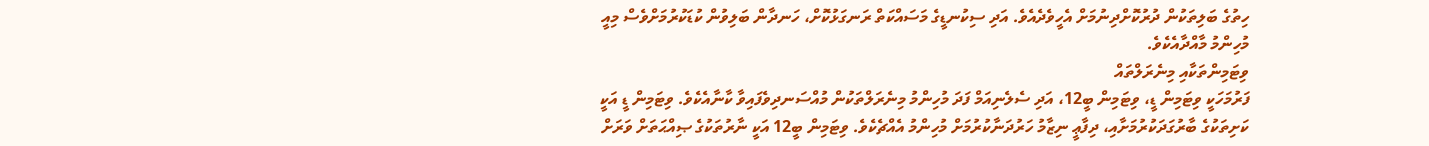ހިތުގެ ބަލިތަކުން ދުރުކޮށްދިނުމަށް އެހީވެދެއެވެ. އަދި ސިކުނޑީގެ މަސައްކަތް ރަނގަޅުކޮށް، ހަނދާން ބަލިވުން ކުޑަކުރުމަށްވެސް މިއީ މުހިންމު މާއްދާއެކެވެ.
ވިޓަމިންތަކާއި މިނެރަލްތައް
ފަރުމަހަކީ ވިޓަމިން ޑީ، ވިޓަމިން ބީ12، އަދި ސެލެނިއަމް ފަދަ މުހިންމު މިނެރަލްތަކުން މުއްސަނދިވެފައިވާ ކާނާއެކެވެ. ވިޓަމިން ޑީ އަކީ ކަށިތަކުގެ ބާރުގަދަކުރުމަށާއި، ދިފާޢީ ނިޒާމު ހަރުދަނާކުރުމަށް މުހިންމު އެއްޗެކެވެ. ވިޓަމިން ބީ12 އަކީ ނާރުތަކުގެ ޞިއްޙަތަށް ވަރަށް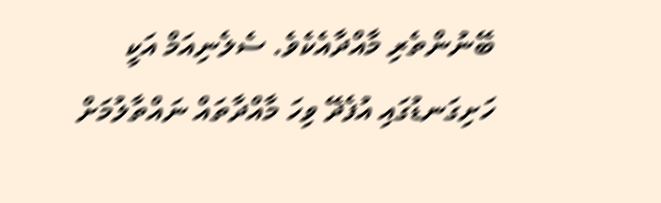ބޭނުންތެރި މާއްދާއެކެވެ. ސެލެނިއަމް އަކީ ހަށިގަނޑުގައި އުފެދޭ ވިހަ މާއްދާތައް ނައްތާލުމަށް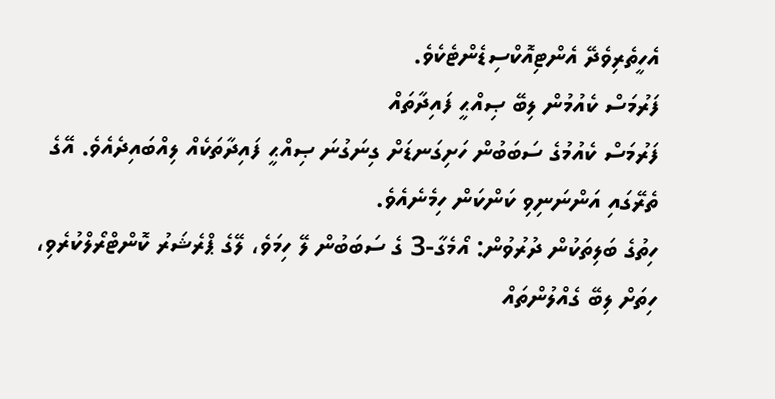އެހީތެރިވެދޭ އެންޓިއޮކްސިޑެންޓެކެވެ.
ފަރުމަސް ކެއުމުން ލިބޭ ޞިއްޙީ ފައިދާތައް
ފަރުމަސް ކެއުމުގެ ސަބަބުން ހަށިގަނޑަށް ގިނަގުނަ ޞިއްޙީ ފައިދާތަކެއް ލިއްބައިދެއެވެ. އޭގެ ތެރޭގައި އަންނަނިވި ކަންކަން ހިމެނެއެވެ.
ހިތުގެ ބަލިތަކުން ދުރުވުން: އޯމެގާ-3 ގެ ސަބަބުން ލޭ ހިމަވެ، ލޭގެ ޕްރެޝަރު ކޮންޓްރޯލްކުރެވި، ހިތަށް ލިބޭ ގެއްލުންތައް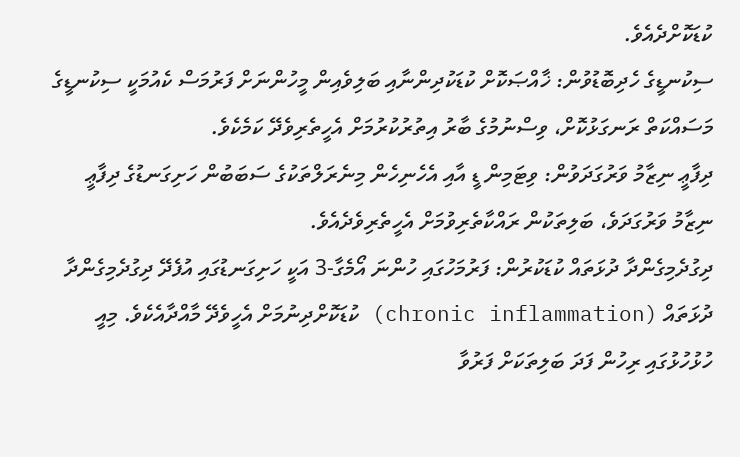ކުޑަކޮށްދެއެވެ.
ސިކުނޑީގެ ހެދިބޮޑުވުން: ޚާއްޞަކޮށް ކުޑަކުދިންނާއި ބަލިވެއިން މީހުންނަށް ފަރުމަސް ކެއުމަކީ ސިކުނޑީގެ މަސައްކަތް ރަނގަޅުކޮށް، ވިސްނުމުގެ ބާރު އިތުރުކުރުމަށް އެހީތެރިވެދޭ ކަމެކެވެ.
ދިފާޢީ ނިޒާމު ވަރުގަދަވުން: ވިޓަމިން ޑީ އާއި އެހެނިހެން މިނެރަލްތަކުގެ ސަބަބުން ހަށިގަނޑުގެ ދިފާޢީ ނިޒާމު ވަރުގަދަވެ، ބަލިތަކުން ރައްކާތެރިވުމަށް އެހީތެރިވެދެއެވެ.
ދިގުދެމިގެންދާ ދުޅަތައް ކުޑަކުރުން: ފަރުމަހުގައި ހުންނަ އޯމެގާ-3 އަކީ ހަށިގަނޑުގައި އުފެދޭ ދިގުދެމިގެންދާ ދުޅަތައް (chronic inflammation) ކުޑަކޮށްދިނުމަށް އެހީވެދޭ މާއްދާއެކެވެ. މިއީ ހުޅުހުޅުގައި ރިހުން ފަދަ ބަލިތަކަށް ފަރުވާ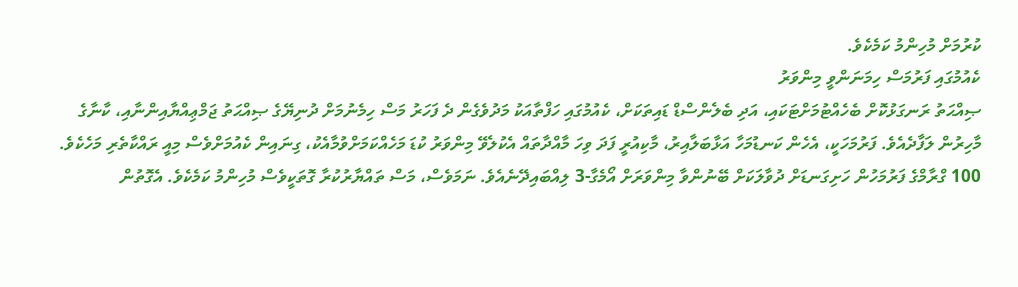ކުރުމަށް މުހިންމު ކަމެކެވެ.
ކެއުމުގައި ފަރުމަސް ހިމަނަންވީ މިންވަރު
ޞިއްޙަތު ރަނގަޅުކޮށް ބެހެއްޓުމަށްޓަކައި، އަދި ބެލެންސްޑް ޑައިތަކަށް، ކެއުމުގައި ހަފްތާއަކު މަދުވެގެން ދެ ފަހަރު މަސް ހިމެނުމަށް ދުނިޔޭގެ ޞިއްޙަތު ޖަމްޢިއްޔާއިންނާއި، ކާނާގެ މާހިރުން ލަފާދެއެވެ. ފަރުމަހަކީ، އެހެން ކަނޑުމަހާ އަޅާބަލާއިރު، މާކިއުރީ ފަދަ ވިހަ މާއްދާތައް އެކުލެވޭ މިންވަރު ކުޑަ މަހެއްކަމަށްވުމާއެކު، ގިނައިން ކެއުމަށްވެސް މިއީ ރައްކާތެރި މަހެކެވެ. 100 ގްރާމްގެ ފަރުމަހުން ހަށިގަނޑަށް ދުވާލަކަށް ބޭނުންވާ މިންވަރަށް އޯމެގާ-3 ލިއްބައިދޭނެއެވެ. ނަމަވެސް، މަސް ތައްޔާރުކުރާ ގޮތަކީވެސް މުހިންމު ކަމެކެވެ. އެގޮތުން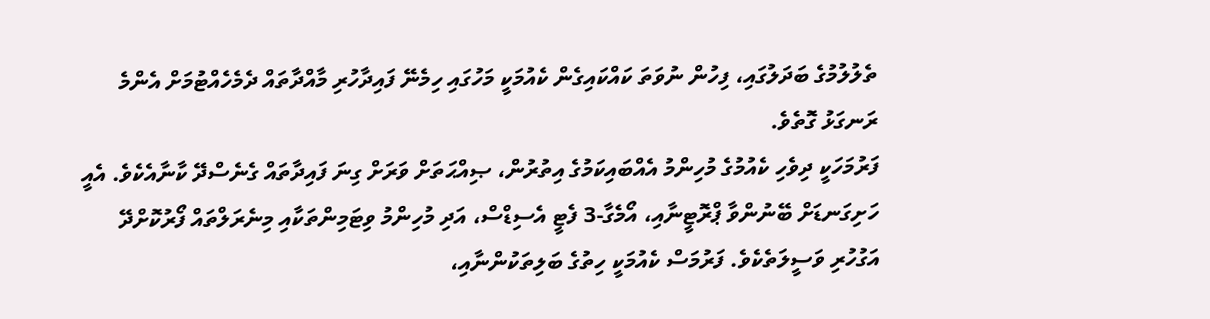ތެލުލުމުގެ ބަދަލުގައި، ފިހުން ނުވަތަ ކައްކައިގެން ކެއުމަކީ މަހުގައި ހިމެނޭ ފައިދާހުރި މާއްދާތައް ދެމެހެއްޓުމަށް އެންމެ ރަނގަޅު ގޮތެވެ.
ފަރުމަހަކީ ދިވެހި ކެއުމުގެ މުހިންމު އެއްބައިކަމުގެ އިތުރުން، ޞިއްޙަތަށް ވަރަށް ގިނަ ފައިދާތައް ގެނެސްދޭ ކާނާއެކެވެ. އެއީ ހަށިގަނޑަށް ބޭނުންވާ ޕްރޮޓީނާއި، އޯމެގާ-3 ފެޓީ އެސިޑްސް، އަދި މުހިންމު ވިޓަމިންތަކާއި މިނެރަލްތައް ފޯރުކޮށްދޭ އަގުހުރި ވަސީލަތެކެވެ. ފަރުމަސް ކެއުމަކީ ހިތުގެ ބަލިތަކުންނާއި،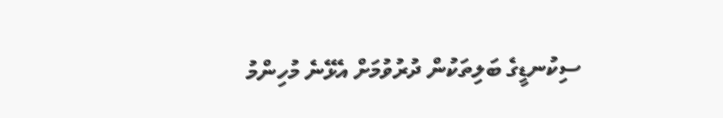ސިކުނޑީގެ ބަލިތަކުން ދުރުވުމަށް އެޅޭނެ މުހިންމު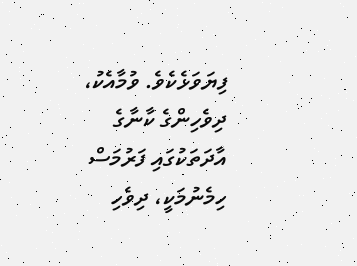ފިޔަވަޅެކެވެ. ވުމާއެކު، ދިވެހިންގެ ކާނާގެ އާދަތަކުގައި ފަރުމަސް ހިމެނުމަކީ، ދިވެހި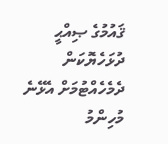ޤައުމުގެ ޞިއްޙީ ދުޅަހެޔޮކަން ދެމެހެއްޓުމަށް އެޅޭނެ މުހިންމު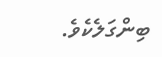ބިންގަލެކެވެ.